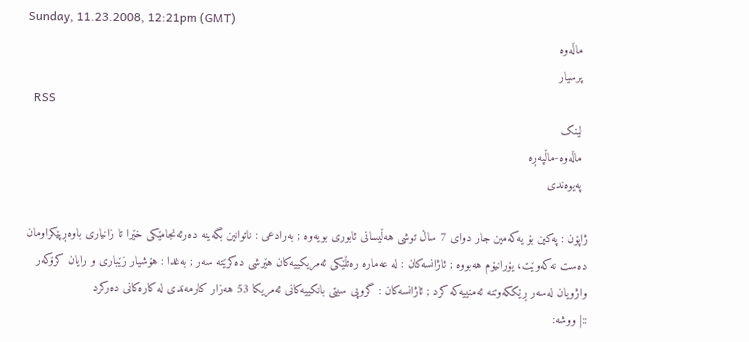Sunday, 11.23.2008, 12:21pm (GMT)
  ماڵه‌وه‌
  پرسیار
  RSS
  لینک
  ماڵه‌وه-ماڵپه‌ڕه‌‌
  په‌یوه‌ندی

ژاپۆن : په‌کین بۆ یه‌که‌مین جار دوای 7 ساڵ توشی هه‌ڵیسانی ئابوری بویه‌وه‌ ; به‌رادعی : ناتوانین بگه‌ینه‌ ده‌رئه‌نجامێکی خێرا تا زانیاری باوه‌ڕپێکراومان ده‌ست نه‌که‌وێت، یۆرانیۆم هه‌بووه‌ ; ئاژانسه‌کان : له‌ عه‌ماره‌ ره‌تڵێکی ئه‌مریکییه‌کان هێرشی ده‌کرێته‌ سه‌ر ; به‌غدا : هۆشیار زێباری و رایان کرۆکه‌ر واژویان له‌سه‌ر ڕێککه‌وتنه‌ ئه‌منییه‌که‌ کرد ; ئاژانسه‌کان : گروپی سیتی بانکییه‌کانی ئه‌مریکا 53 هه‌زار کارمه‌ندی له‌ کاره‌کانی ده‌رکرد
::| ووشه‌: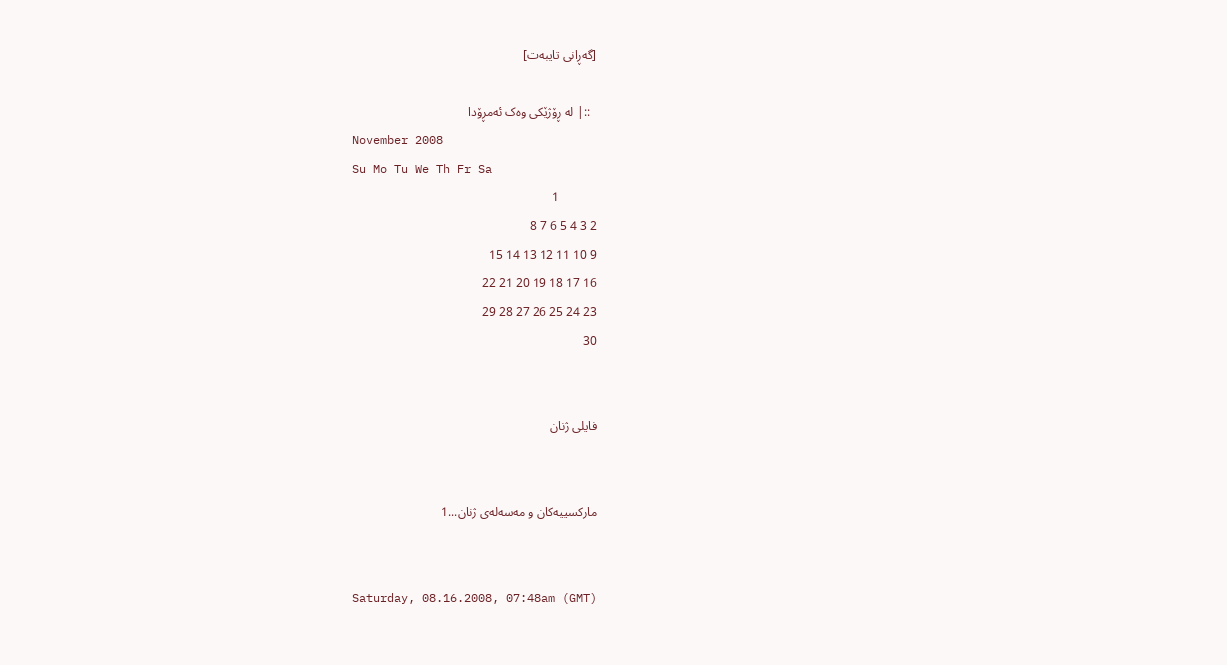[گه‌ڕانی تایبه‌ت]

  ::| له‌ ڕۆژێکی وه‌ک ئه‌مڕۆدا
November 2008
Su Mo Tu We Th Fr Sa
            1
2 3 4 5 6 7 8
9 10 11 12 13 14 15
16 17 18 19 20 21 22
23 24 25 26 27 28 29
30


فایلی ژنان


مارکسییه‌کان و مه‌سه‌له‌ی ژنان...1


Saturday, 08.16.2008, 07:48am (GMT)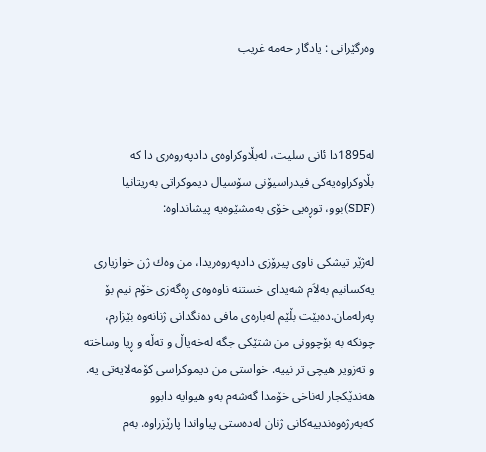وه‌رگێرانی : یادگار حه‌مه‌ غریب



له‌1895دا ئانی سلیت، له‌بڵاوكراوه‌ی دادپه‌روه‌رى دا كه‌ بڵاوكراوه‌یه‌كى فیدراسیۆنى سۆسیال دیموكراتی به‌ریتانیا (SDF)بوو، توڕه‌یى خۆى به‌مشێوه‌یه‌ پیشانداوه‌:

له‌ژێر تیشكی ناوى پیرۆزى دادپه‌روه‌ریدا، من وه‌ك ژن خوازیارى یه‌كسانیم به‌لاَم شه‌یدای خستنه‌ ناوه‌وه‌ى ڕه‌گه‌زى خۆم نیم بۆ په‌رله‌مان.ده‌بێت بڵێم له‌باره‌ى مافی ده‌نگدانى ژنانه‌وه‌ بێزارم، چونكه‌ به‌ بۆچوونى من شتێكی جگه‌ له‌خه‌یاڵ و ته‌ڵه‌ و ڕیا وساخته‌ و ته‌زویر هیچی تر نییه‌. خواستى من دیموكراسی كۆمه‌لایه‌تى یه‌. هه‌ندێكجار له‌ناخى خۆمدا گه‌شه‌م به‌و هیوایه‌ دابوو كه‌به‌رژه‌وه‌ندییه‌كانى ژنان له‌ده‌ستى پیاواندا پارێزراوه‌. به‌م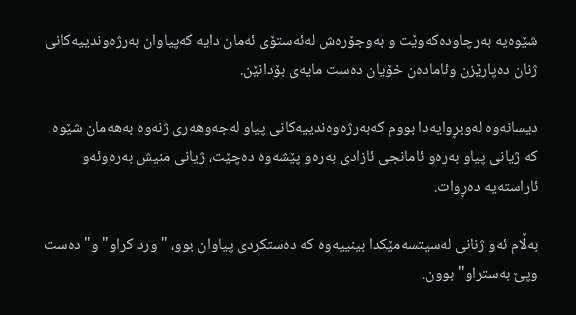شێوه‌یه‌ به‌رچاوده‌كه‌وێت و به‌وجۆره‌ش له‌ئه‌ستۆى ئه‌مان دایه‌ كه‌پیاوان به‌رژه‌وندییه‌كانى ژنان ده‌پارێزن وئاماده‌ن خۆیان ده‌ست مایه‌ی بۆدانێن.

دیسانه‌وه‌ له‌وبڕوایه‌دا بووم كه‌به‌رژه‌وه‌ندییه‌كانى پیاو له‌جه‌وهه‌رى ژنه‌وه‌ به‌هه‌مان شێوه‌ كه‌ ژیانى پیاو به‌ره‌و ئامانجی ئازادی به‌ره‌و پێشه‌وه‌ ده‌چێت، ژیانى منیش به‌ره‌وئه‌و ئاراسته‌یه‌ ده‌ڕوات.

به‌ڵام ئه‌و ژنانى له‌سیتسه‌مێكدا بینییه‌وه‌ كه‌ ده‌ستكردى پیاوان بوو، " ورد كراو" و"ده‌ست وپێ به‌ستراو" بوون.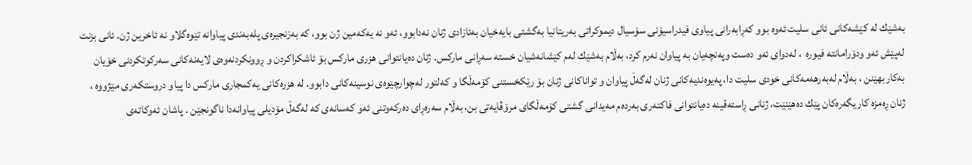به‌شێك له‌ كێشه‌كانى ئانى سلیت ئه‌وه‌ بوو كه‌ڕابه‌رانى پیاوى فیدراسیۆنی سۆسیال دیموكراتى به‌ریتانیا به‌گشتى بایه‌خیان به‌ئازادی ژنان نه‌دابوو، ئه‌و نه‌ یه‌كه‌مین ژن بوو، كه‌ به‌زنجیره‌ى پله‌به‌ندى پیاوانه‌ تێوه‌گلاو نه‌ ئاخرین ژن. ئانی بزنت له‌پێش ئه‌و ودۆرامانته‌ فیوره‌  ، له‌دوای ئه‌و ده‌ست وپه‌نچه‌یان به‌ پیاوان نه‌رم كرد، به‌ڵام به‌شێك له‌م كێشانه‌شیان خسته‌ سه‌ڕانى ماركس. ژنان ده‌یانتوانى هزری ماركس بۆ ئاشكراكردن و ڕوونكردنه‌وه‌ى لایه‌نه‌كانى سه‌ركوتكردنى خۆیان به‌كاربهێنن ، به‌ڵام له‌به‌رهه‌مه‌كانى خودى سلیت دا، په‌یوه‌ندیه‌كانى ژنان له‌گه‌ڵ پیاوان و تواناكانى ژنان بۆ رێكخستنى كۆمه‌ڵگا و كه‌لتور له‌چوارچێوه‌ى نوسینه‌كانى دابوو. له‌ هزره‌كانى یه‌كمجاری ماركس دا پیاو دروستكه‌رى مێژووه‌ ، ژنان ڕه‌مزه‌ كاریگه‌ره‌كان پێك ده‌هێنێت، ژنانى ڕاسته‌قینه‌ ده‌یانتوانى فاكته‌رى به‌رده‌م مه‌یدانى گشتى كۆمه‌ڵگاى مرۆڤایه‌تى بن، به‌ڵام سه‌ره‌ڕای ده‌ركه‌وتنى ئه‌و كه‌سانه‌ى كه‌ له‌گه‌ڵ مۆدیلی پیاوانه‌دا ناگونجێن . پاشان ئه‌وكاته‌ى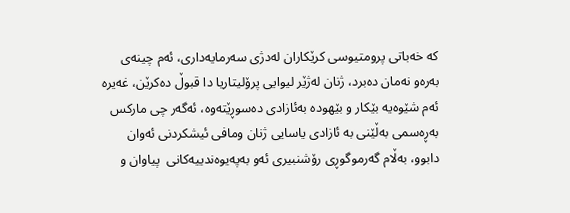كه‌ خه‌باتى پرومتیوسى كرێكاران له‌دژى سه‌رمایه‌دارى، ئه‌م چینه‌ى به‌ره‌و نه‌مان ده‌برد، ژنان له‌ژێر لیوایی پرۆلیتاریا دا قبوڵ ده‌كرێن، غه‌یره‌ ئه‌م شێوه‌یه‌ بێكار و بێهوده‌ به‌ئازادى ده‌سوڕێته‌وه‌، ئه‌گه‌ر چی ماركس به‌ڕه‌سمى به‌ڵێنى به‌ ئازادی یاسایی ژنان ومافی ئیشكردنى ئه‌وان دابوو، به‌ڵام گه‌رموگوڕى رۆشنبیری ئه‌و به‌په‌یوه‌ندییه‌كانى  پیاوان و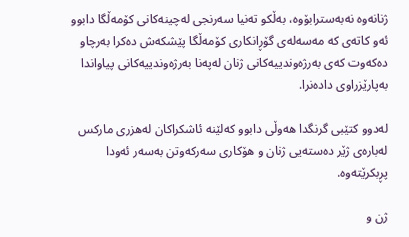ژنانه‌وه‌ نه‌به‌سترابۆوه‌، به‌ڵكو ته‌نیا سه‌رنجی له‌چینه‌كانى كۆمه‌ڵگا دابوو ئه‌و كاته‌ى كه‌ مه‌سه‌له‌ى گۆڕانكارى كۆمه‌ڵگا پێشكه‌ش ده‌كرا به‌رچاو ده‌كه‌وت كه‌ى به‌رژه‌وندییه‌كانى ژنان له‌په‌نا به‌رژه‌وندییه‌كانى پیاواندا به‌پارێزراوى داده‌نرا.

له‌دوو كتێبی گرنگدا هه‌وڵى دابوو كه‌لێنه‌ ئاشكراكان له‌هزری ماركس له‌باره‌ى ژێر ده‌سته‌یی ژنان و هۆكارى سه‌ركه‌وتن به‌سه‌ر ئه‌ودا پڕبكرێته‌وه‌.

ژن و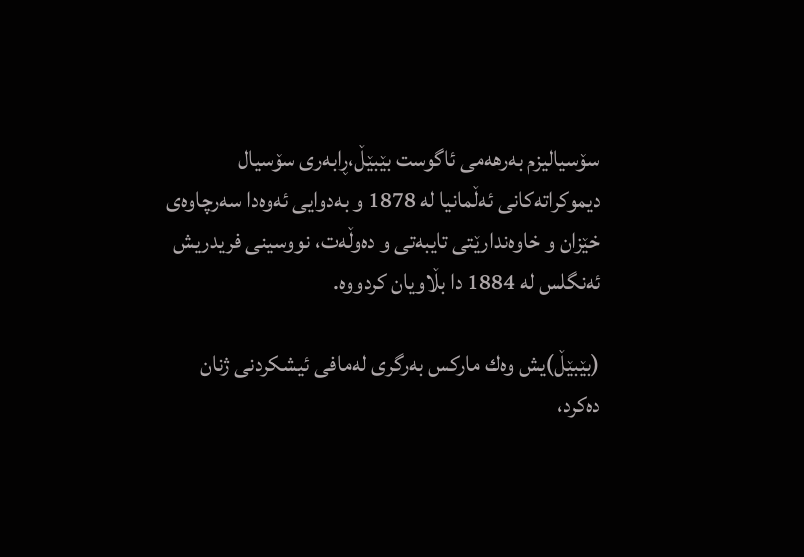سۆسیالیزم به‌رهه‌مى ئاگوست بێبێڵ،ڕابه‌رى سۆسیال دیموكراته‌كانى ئه‌ڵمانیا له‌ 1878 و به‌دوایی ئه‌وه‌دا سه‌رچاوه‌ى خێزان و خاوه‌ندارێتی تایبه‌تى و ده‌وڵه‌ت، نووسینى فریدریش ئه‌نگلس له‌ 1884 دا بڵاویان كردووه‌.

(بێبێڵ)یش وه‌ك ماركس به‌رگرى له‌مافی ئیشكردنى ژنان ده‌كرد،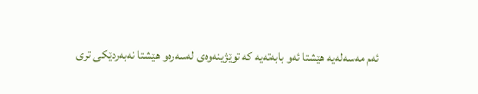ئه‌م مه‌سه‌له‌یه‌ هێشتا ئه‌و بابه‌ته‌یه‌ كه‌ توێژینه‌وه‌ى له‌سه‌ره‌و هێشتا نه‌به‌ردێكی ترى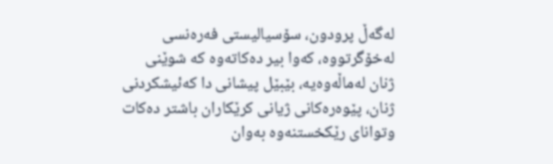له‌گه‌ڵ پرودون، سۆسیالیستى فه‌ره‌نسی له‌خۆگرتووه‌، كه‌وا بیر ده‌كاته‌وه‌ كه‌ شوێنى ژنان له‌ماڵه‌وه‌یه‌، بێبێل پیشانى دا كه‌ئیشكردنى ژنان، پێوه‌ره‌كانى ژیانى كرێكاران باشتر ده‌كات وتوانای رێكخستنه‌وه‌ به‌وان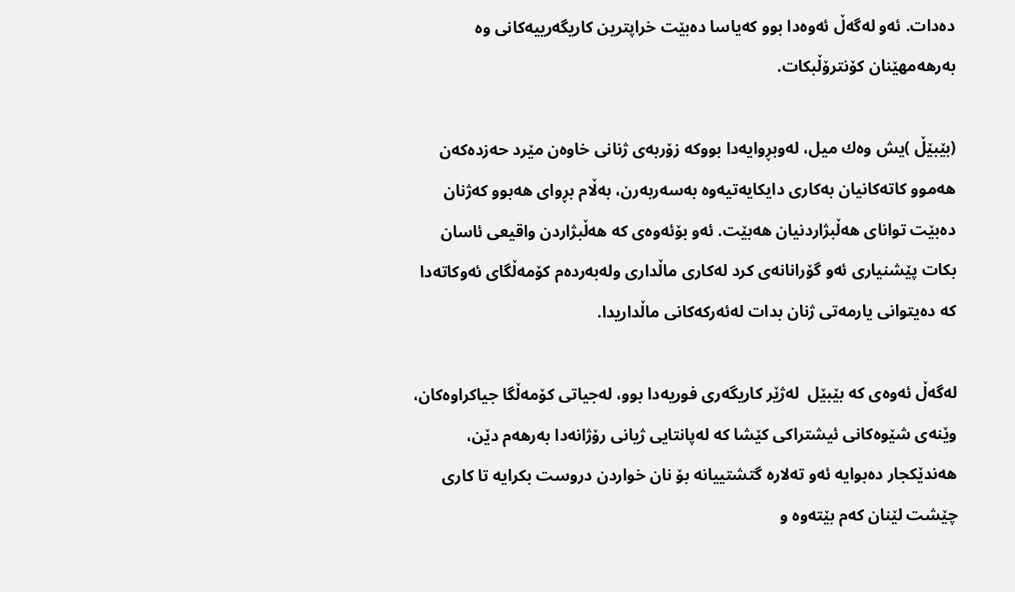ده‌دات. ئه‌و له‌گه‌ڵ ئه‌وه‌دا بوو كه‌یاسا ده‌بێت خراپترین كاریگه‌رییه‌كانى وه‌ به‌رهه‌مهێنان كۆنترۆڵبكات.

(بێبێڵ )یش وه‌ك میل، له‌وبڕوایه‌دا بووكه‌ زۆربه‌ى ژنانى خاوه‌ن مێرد حه‌زده‌كه‌ن هه‌موو كاته‌كانیان به‌كارى دایكایه‌تیه‌وه‌ به‌سه‌ربه‌رن، به‌ڵام بڕوای هه‌بوو كه‌ژنان ده‌بێت توانای هه‌ڵبژاردنیان هه‌بێت. ئه‌و بۆئه‌وه‌ى كه‌ هه‌ڵبژاردن واقیعی ئاسان بكات پێشنیاری ئه‌و گۆرانانه‌ى كرد له‌كارى ماڵدارى وله‌به‌رده‌م كۆمه‌ڵگای ئه‌وكاته‌دا كه‌ ده‌یتوانى یارمه‌تى ژنان بدات له‌ئه‌ركه‌كانى ماڵداریدا.

له‌گه‌ڵ ئه‌وه‌ى كه‌ بێبێل  له‌ژێر كاریگه‌رى فوریه‌دا بوو، له‌جیاتى كۆمه‌ڵگا جیاكراوه‌كان، وێنه‌ى شێوه‌كانى ئیشتراكی كێشا كه‌ له‌پانتایی ژیانى رۆژانه‌دا به‌رهه‌م دێن، هه‌ندێكجار ده‌بوایه‌ ئه‌و ته‌لاره‌ گتشتییانه‌ بۆ نان خواردن دروست بكرایه‌ تا كارى چێشت لێنان كه‌م بێته‌وه‌ و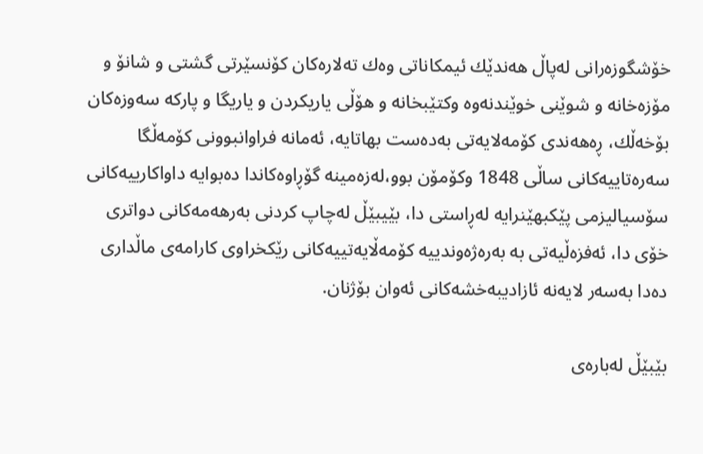خۆشگوزه‌رانى له‌پاڵ هه‌ندێك ئیمكاناتی وه‌ك ته‌لاره‌كان كۆنسێرتى گشتى و شانۆ و مۆزه‌خانه‌ و شوێنى خوێندنه‌وه‌ وكتێبخانه‌ و هۆڵى یاریكردن و یاریگا و پاركه‌ سه‌وزه‌كان بۆخه‌ڵك، ڕه‌هه‌ندى كۆمه‌لایه‌تى به‌ده‌ست بهاتایه‌، ئه‌مانه‌ فراوانبوونى كۆمه‌ڵگا سه‌ره‌تاییه‌كانى ساڵى 1848 وكۆمۆن بوو،له‌زه‌مینه‌ گۆڕاوه‌كاندا ده‌بوایه‌ داواكارییه‌كانى سۆسیالیزمی پێكبهێنرایه‌ له‌ڕاستى دا، بێیبێڵ له‌چاپ كردنى به‌رهه‌مه‌كانى دواترى خۆى دا، ئه‌فزه‌ڵیه‌تى به‌ به‌ره‌ژه‌وندییه‌ كۆمه‌ڵایه‌تییه‌كانى رێكخراوى كارامه‌ى ماڵدارى ده‌دا به‌سه‌ر لایه‌نه‌ ئازادیبه‌خشه‌كانى ئه‌وان بۆژنان.

بێبێڵ له‌باره‌ى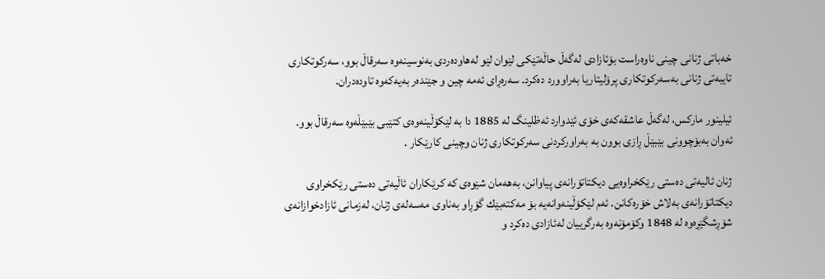خه‌باتى ژنانى چینى ناوه‌راست بۆئازادی له‌گه‌ڵ حاڵه‌تێكی لێوان لێو له‌هاوده‌ردى به‌نوسینه‌وه‌ سه‌رقاڵ بوو، سه‌ركوتكاری تایبه‌تى ژنانى به‌سه‌ركوتكاری پرۆلیتاریا به‌راوورد ده‌كرد. سه‌ره‌ڕای ئه‌مه‌ چین و جێنده‌ر به‌یه‌كه‌وه‌ تاوده‌دران.

ئیلینور ماركس، له‌گه‌ڵ عاشقه‌كه‌ى خۆى ئێدوارد ئه‌ظلینگ له‌ 1885 دا به‌ لێكۆڵینه‌وه‌ى كتێبی بێبێڵه‌وه‌ سه‌رقاڵ بوو. ئه‌وان به‌بۆچوونى بێبێڵ ڕازی بوون به‌ به‌راوركردنى سه‌ركوتكارى ژنان وچینى كارێكار .

ژنان ئالیه‌تى ده‌ستى رێكخراوه‌یی دیكتاتۆرانه‌ى پیاوانن، به‌هه‌مان شێوه‌ى كه‌ كرێكاران ئاڵیه‌تى ده‌ستى رێكخراوى دیكتاتۆرانه‌ى به‌لاش خۆره‌كانن. ئه‌م لێكۆڵینه‌وانه‌یه‌ بۆ مه‌كته‌بێك گۆڕاو به‌ناوى مه‌سه‌له‌ى ژنان، له‌زمانى ئازادخوازانه‌ى شۆڕشگێڕه‌وه‌ له‌ 1848 وكۆمۆنه‌وه‌ به‌رگرییان له‌ئازادی ده‌كرد و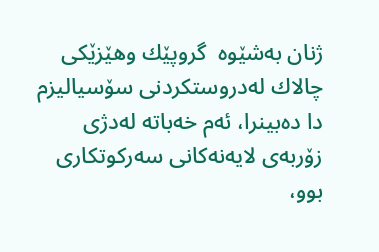ژنان به‌شێوه‌  گروپێك وهێزێكی چالاك له‌دروستكردنى سۆسیالیزم دا ده‌بینرا، ئه‌م خه‌باته‌ له‌دژى زۆربه‌ى لایه‌نه‌كانى سه‌ركوتكارى بوو،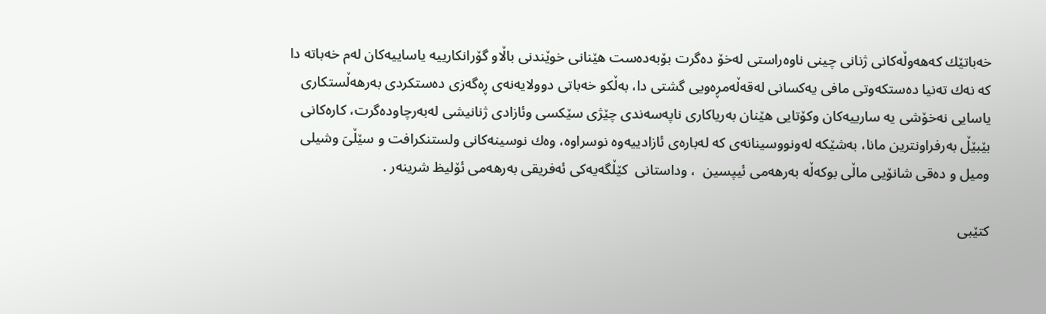خه‌باتێك كه‌هه‌وڵه‌كانى ژنانى چینى ناوه‌راستى له‌خۆ ده‌گرت بۆبه‌ده‌ست هێنانى خوێندنی باڵاو گۆرانكارییه‌ یاساییه‌كان له‌م خه‌باته‌ دا كه‌ نه‌ك ته‌نیا ده‌ستكه‌وتى مافی یه‌كسانى له‌قه‌ڵه‌مڕه‌ویی گشتى دا، به‌ڵكو خه‌باتى دوولایه‌نه‌ى ڕه‌گه‌زى ده‌ستكردى به‌رهه‌ڵستكارى یاسایی نه‌خۆشی یه‌ سارییه‌كان وكۆتایی هێنان به‌ریاكارى ناپه‌سه‌ندى چێژی سێكسی وئازادی ژنانیشی له‌به‌رچاوده‌گرت، كاره‌كانى بێبێڵ به‌رفراونترین مانا، به‌شێكه‌ له‌ونووسینانه‌ى كه‌ له‌باره‌ى ئازادییه‌وه‌ نوسراوه‌، وه‌ك نوسینه‌كانى ولستنكرافت و سێڵىَ وشیلی ومیل و ده‌قی شانۆیی ماڵى بوكه‌ڵه‌ به‌رهه‌مى ئیپسین  ، وداستانى  كێڵگه‌یه‌كى ئه‌فریقی به‌رهه‌مى ئۆلیظ شرینه‌ر .

كتێبی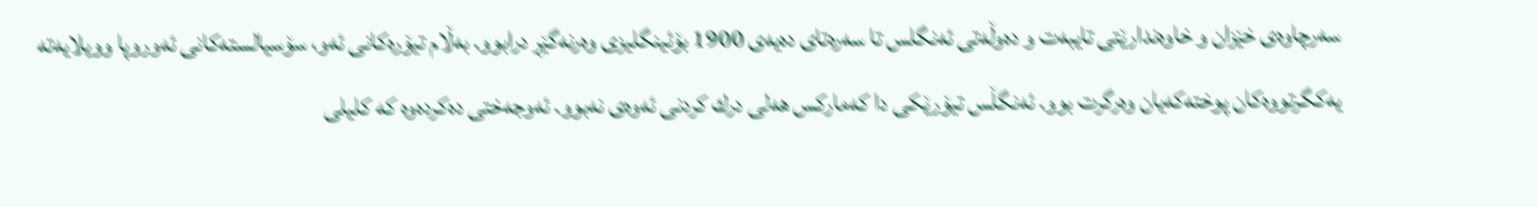سه‌رچاوه‌ى خێزان و خاوه‌ندارێتی تایبه‌ت و ده‌وڵه‌تى ئه‌نگلس تا سه‌ره‌تای ده‌یه‌ی 1900 بۆئینگلیزی وه‌رنه‌گێڕ درابوو. به‌ڵام تیۆره‌كانى ئه‌و، سۆسیالسته‌كانى ئه‌وروپا وویلایه‌ته‌ یه‌كگرتووه‌كان پوخته‌كه‌یان وه‌رگرت بوو. ئه‌نگڵس تیۆرێكی دا كه‌ماركس هه‌لى درك كردنى ئه‌وه‌ى نه‌بوو. ئه‌وجه‌ختى ده‌كرده‌وه‌ كه‌ كلیلی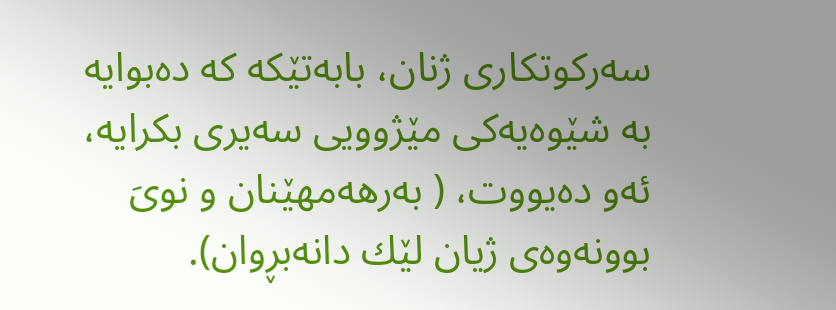سه‌ركوتكارى ژنان، بابه‌تێكه‌ كه‌ ده‌بوایه‌ به‌ شێوه‌یه‌كى مێژوویی سه‌یری بكرایه‌، ئه‌و ده‌یووت، ( به‌رهه‌مهێنان و نوىَ بوونه‌وه‌ى ژیان لێك دانه‌بڕوان).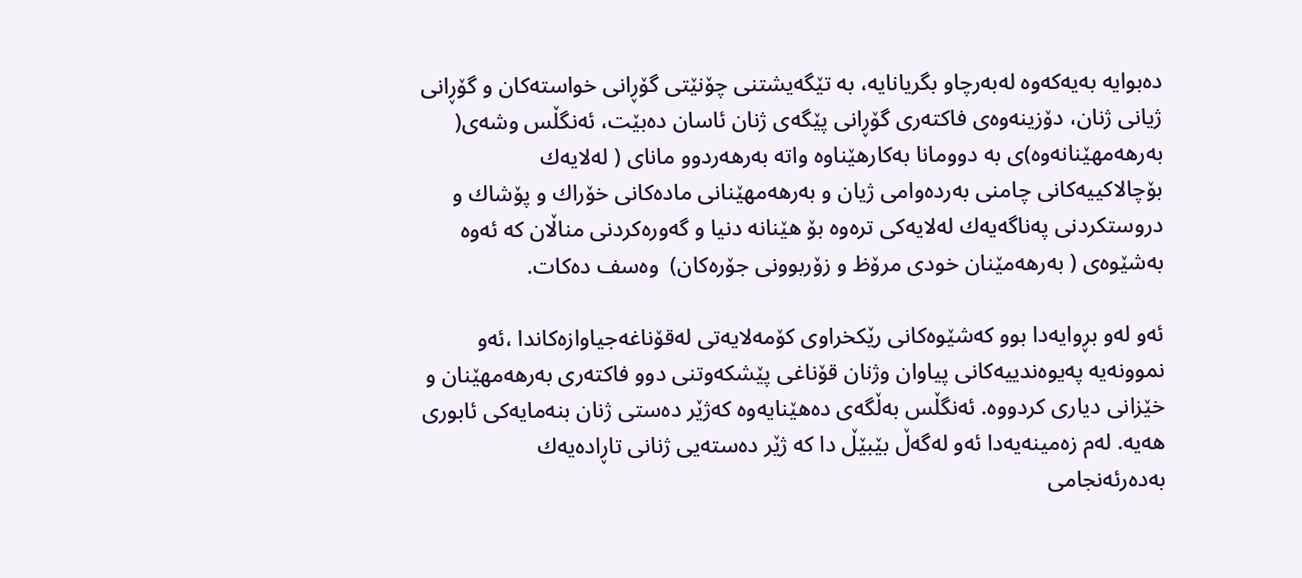ده‌بوایه‌ به‌یه‌كه‌وه‌ له‌به‌رچاو بگریانایه‌، به‌ تێگه‌یشتنى چۆنێتى گۆڕانى خواسته‌كان و گۆڕانى ژیانى ژنان، دۆزینه‌وه‌ى فاكته‌رى گۆڕانى پێگه‌ى ژنان ئاسان ده‌بێت، ئه‌نگڵس وشه‌ى( به‌رهه‌مهێنانه‌وه‌)ى به‌ دوومانا به‌كارهێناوه‌ واته‌ به‌رهه‌ردوو مانای ( له‌لایه‌ك بۆچالاكییه‌كانى چامنى به‌رده‌وامى ژیان و به‌رهه‌مهێنانى ماده‌كانى خۆراك و پۆشاك و دروستكردنى په‌ناگه‌یه‌ك له‌لایه‌كى تره‌وه‌ بۆ هێنانه‌ دنیا و گه‌وره‌كردنى مناڵان كه‌ ئه‌وه‌ به‌شێوه‌ى ( به‌رهه‌مێنان خودى مرۆظ و زۆربوونى جۆره‌كان)  وه‌سف ده‌كات.

ئه‌و له‌و بڕوایه‌دا بوو كه‌شێوه‌كانى رێكخراوی كۆمه‌لایه‌تى له‌قۆناغه‌جیاوازه‌كاندا ،ئه‌و نموونه‌یه‌ په‌یوه‌ندییه‌كانى پیاوان وژنان قۆناغی پێشكه‌وتنى دوو فاكته‌رى به‌رهه‌مهێنان و خێزانی دیارى كردووه‌. ئه‌نگڵس به‌ڵگه‌ى ده‌هێنایه‌وه‌ كه‌ژێر ده‌ستی ژنان بنه‌مایه‌كى ئابورى هه‌یه‌. له‌م زه‌مینه‌یه‌دا ئه‌و له‌گه‌ڵ بێبێڵ دا كه‌ ژێر ده‌سته‌یی ژنانى تاڕاده‌یه‌ك به‌ده‌رئه‌نجامی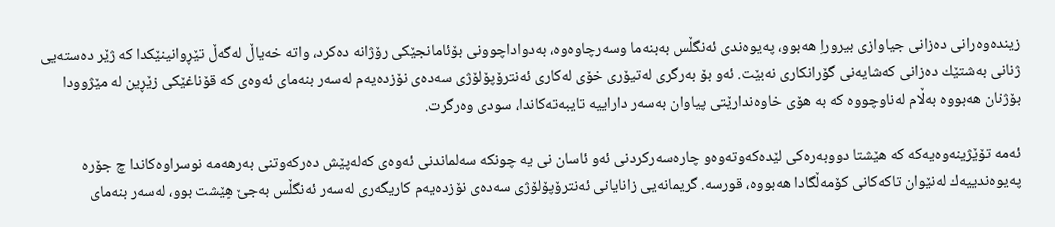زینده‌وه‌رانى ده‌زانى جیاوازى بیروراِ هه‌بوو، په‌یوه‌ندی ئه‌نگڵس به‌بنه‌ما وسه‌رچاوه‌وه‌، به‌دواداچوونى بۆئامانجێكی رۆژانه‌ ده‌كرد، واته‌ خه‌یاڵ له‌گه‌ڵ تێڕوانینێكدا كه‌ ژێر ده‌سته‌یی ژنانى به‌شتێك ده‌زانى كه‌شایه‌نى گۆرانكارى نه‌بێت. ئه‌و بۆ به‌رگرى له‌تیۆری خۆى له‌كارى ئه‌نترۆپۆلۆژی سه‌ده‌ى نۆزده‌یه‌م له‌سه‌ر بنه‌مای ئه‌وه‌ى كه‌ قۆناغێكی زێڕین له‌ مێژوودا بۆژنان هه‌بووه‌ به‌ڵام له‌ناوچووه‌ كه‌ به‌ هۆى خاوه‌ندارێتی پیاوان به‌سه‌ر داراییه‌ تایبه‌ته‌كاندا، سودى وه‌رگرت.

ئه‌مه‌ تۆێژینه‌وه‌یه‌كه‌ كه‌ هێشتا دووبه‌ره‌كى لێده‌كه‌وته‌وه‌و چاره‌سه‌ركردنى ئه‌و ئاسان نى یه‌ چونكه‌ سه‌لماندنى ئه‌وه‌ى كه‌له‌پێش ده‌ركه‌وتنى به‌رهه‌مه‌ نوسراوه‌كاندا چ جۆره‌ په‌یوه‌ندییه‌ك له‌نێوان تاكه‌كانى كۆمه‌ڵگادا هه‌بووه‌، قورسه‌. گریمانه‌یی زانایانی ئه‌نترۆپۆلۆژی سه‌ده‌ى نۆزده‌یه‌م كاریگه‌رى له‌سه‌ر ئه‌نگڵس به‌جێ هٍێشت بوو، له‌سه‌ر بنه‌مای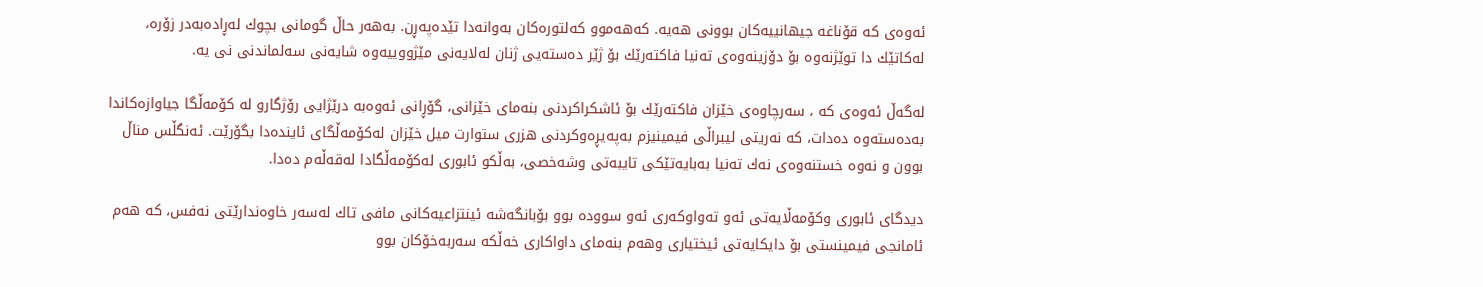ئه‌وه‌ى كه‌ قۆناغه‌ جیهانییه‌كان بوونى هه‌یه‌. كه‌هه‌موو كه‌لتوره‌كان به‌وانه‌دا تێده‌په‌ڕن. به‌هه‌ر حاڵ گومانى بچوك له‌ڕاده‌به‌در زۆره‌، له‌كاتێك دا توێژنه‌وه‌ بۆ دۆزینه‌وه‌ى ته‌نیا فاكته‌رێك بۆ ژێر ده‌سته‌یی ژنان له‌لایه‌نى مێژووییه‌وه‌ شایه‌نى سه‌لماندنى نى یه‌.

له‌گه‌ڵ ئه‌وه‌ى كه‌ ، سه‌رچاوه‌ى خێزان فاكته‌رێك بۆ ئاشكراكردنى بنه‌مای خێزانى، گۆڕانى ئه‌وه‌به‌ درێژایی رۆژگارو له‌ كۆمه‌ڵگا جیاوازه‌كاندا به‌ده‌سته‌وه‌ ده‌دات، كه‌ نه‌ریتى لیبراڵى فیمینیزم به‌په‌یڕه‌وكردنى هزرى ستوارت میل خێزان له‌كۆمه‌ڵگای ئاینده‌دا بگۆرێت. ئه‌نگڵس مناڵ بوون و نه‌وه‌ خستنه‌وه‌ى نه‌ك ته‌نیا به‌بایه‌تێكی تایبه‌تى وشه‌خصی، به‌ڵكو ئابورى له‌كۆمه‌ڵگادا له‌قه‌ڵه‌م ده‌دا.

دیدگای ئابورى وكۆمه‌ڵایه‌تى ئه‌و ته‌واوكه‌رى ئه‌و سووده‌ بوو بۆبانگه‌شه‌ ئینتزاعیه‌كانى مافی تاك له‌سه‌ر خاوه‌ندارێتى نه‌فس، كه‌ هه‌م ئامانجی فیمینستی بۆ دایكایه‌تى ئیختیارى وهه‌م بنه‌مای داواكاری خه‌ڵكه‌ سه‌ربه‌خۆكان بوو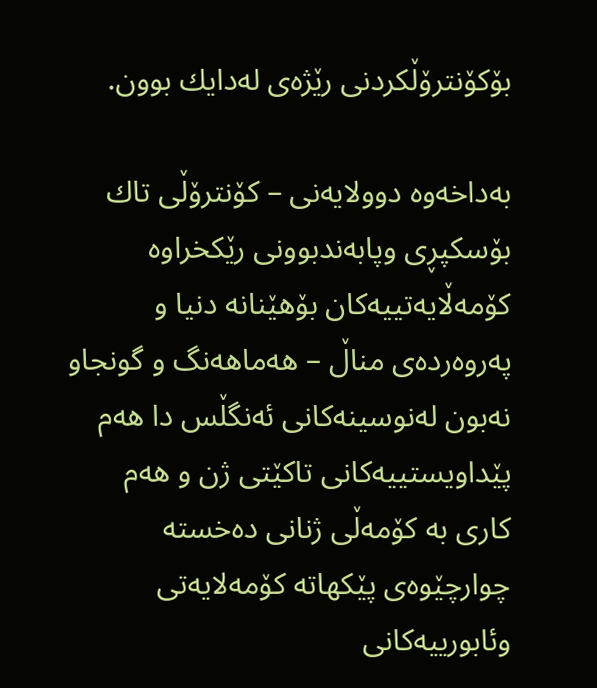بۆكۆنترۆڵكردنى رێژه‌ی له‌دایك بوون.

به‌داخه‌وه‌ دوولایه‌نى – كۆنترۆڵى تاك بۆسكپڕی وپابه‌ندبوونى رێكخراوه‌ كۆمه‌ڵایه‌تییه‌كان بۆهێنانه‌ دنیا و په‌روه‌رده‌ى مناڵ – هه‌ماهه‌نگ و گونجاو نه‌بون له‌نوسینه‌كانى ئه‌نگڵس دا هه‌م پێداویستییه‌كانى تاكێتى ژن و هه‌م كارى به‌ كۆمه‌ڵى ژنانى ده‌خسته‌ چوارچێوه‌ى پێكهاته‌ كۆمه‌لایه‌تى وئابورییه‌كانى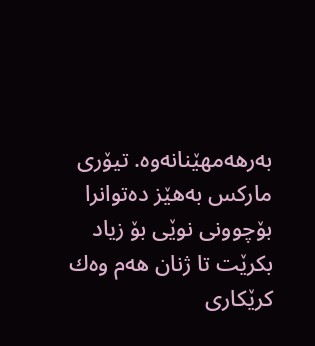به‌رهه‌مهێنانه‌وه‌. تیۆری ماركس به‌هێز ده‌توانرا بۆچوونى نوێی بۆ زیاد بكرێت تا ژنان هه‌م وه‌ك كرێكارى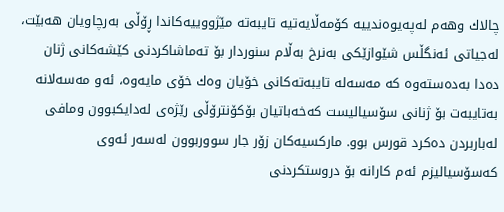چالاك وهه‌م له‌په‌یوه‌ندییه‌ كۆمه‌ڵایه‌تیه‌ تایبه‌ته‌ مێژووییه‌كاندا ڕۆڵى به‌رچاویان هه‌بێت، له‌جیاتى ئه‌نگڵس شێوازێكی به‌نرخ به‌ڵام سنوردار بۆ ته‌ماشاكردنى كێشه‌كانى ژنان ده‌دا به‌ده‌سته‌وه‌ كه‌ مه‌سه‌له‌ تایبه‌ته‌كانى خۆیان وه‌ك خۆى مایه‌وه‌، ئه‌و مه‌سه‌لانه‌ به‌تایبه‌ت بۆ ژنانى سۆسیالیست كه‌خه‌باتیان بۆكۆنترۆڵى رێژه‌ی له‌دایكبوون ومافی له‌باربردن ده‌كرد قورس بوو. ماركسیه‌كان زۆر جار سووربوون له‌سه‌ر ئه‌وى كه‌سۆسیالیزم ئه‌م كارانه‌ بۆ دروستكردنى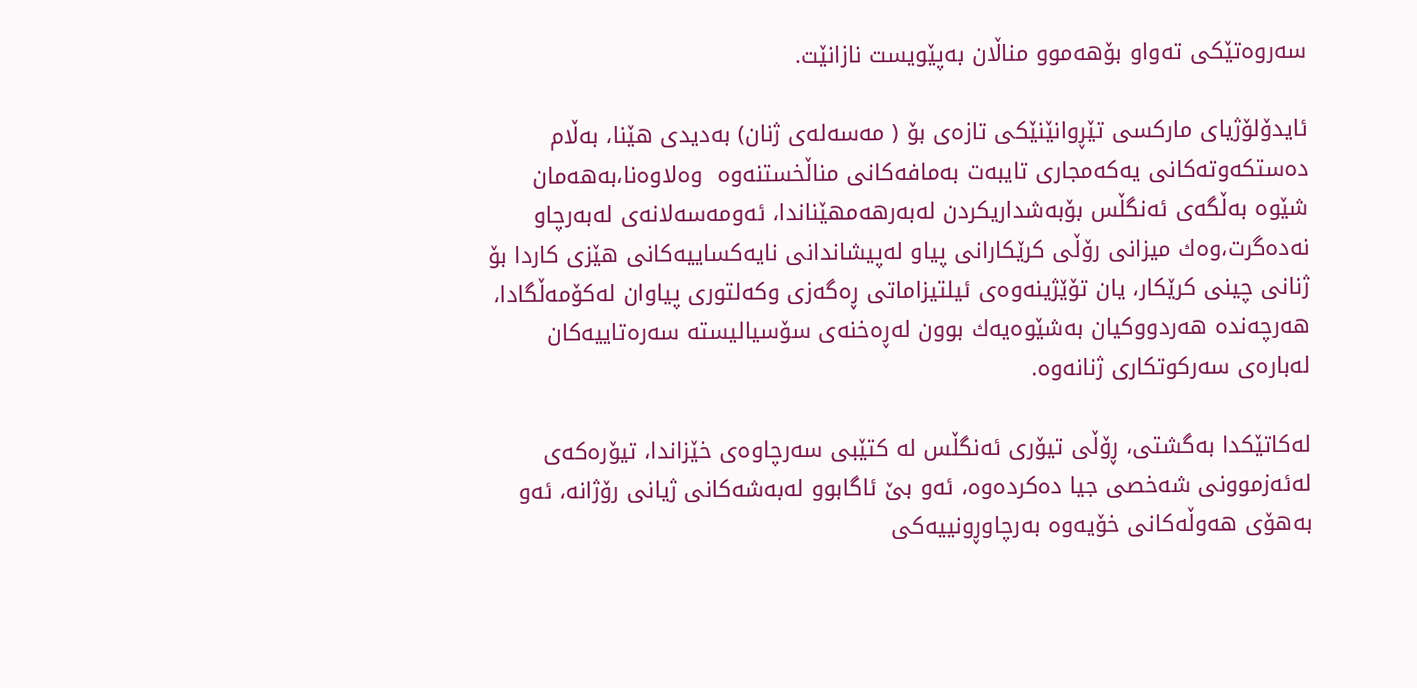سه‌روه‌تێكی ته‌واو بۆهه‌موو مناڵان به‌پێویست نازانێت.

ئایدۆلۆژیای ماركسی تێڕوانێنێكی تازه‌ى بۆ ( مه‌سه‌له‌ى ژنان) به‌دیدى هێنا، به‌ڵام ده‌ستكه‌وته‌كانى یه‌كه‌مجارى تایبه‌ت به‌مافه‌كانى مناڵخستنه‌وه‌  وه‌لاوه‌نا،به‌هه‌مان شێوه‌ به‌ڵگه‌ى ئه‌نگڵس بۆبه‌شداریكردن له‌به‌رهه‌مهێناندا، ئه‌ومه‌سه‌لانه‌ى له‌به‌رچاو نه‌ده‌گرت،وه‌ك میزانى رۆڵى كرێكارانى پیاو له‌پیشاندانى نایه‌كساییه‌كانى هێزى كاردا بۆ ژنانى چینى كرێكار، یان تۆێژینه‌وه‌ى ئیلتیزاماتى ڕه‌گه‌زى وكه‌لتورى پیاوان له‌كۆمه‌ڵگادا، هه‌رچه‌نده‌ هه‌ردووكیان به‌شێوه‌یه‌ك بوون له‌ڕه‌خنه‌ى سۆسیالیسته‌ سه‌ره‌تاییه‌كان له‌باره‌ى سه‌ركوتكاری ژنانه‌وه‌.

له‌كاتێكدا به‌گشتى، ڕۆڵى تیۆری ئه‌نگڵس له‌ كتێبی سه‌رچاوه‌ى خێزاندا، تیۆره‌كه‌ى له‌ئه‌زموونى شه‌خصی جیا ده‌كرده‌وه‌، ئه‌و بێ ئاگابوو له‌به‌شه‌كانى ژیانى رۆژانه‌، ئه‌و به‌هۆى هه‌وڵه‌كانى خۆیه‌وه‌ به‌رچاوڕونییه‌كى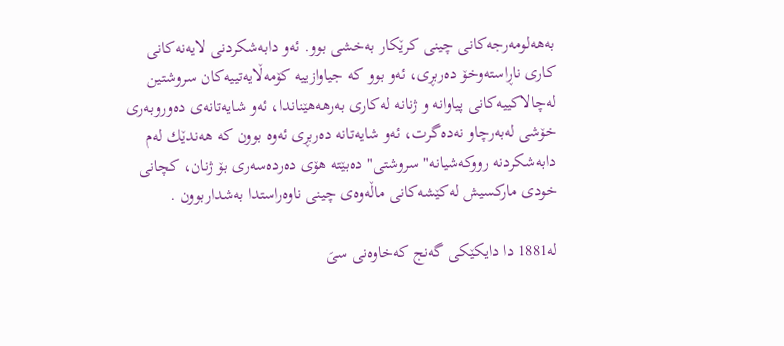به‌هه‌لومه‌رجه‌كانى چینى كرێكار به‌خشى بوو. ئه‌و دابه‌شكردنى لایه‌نه‌كانى كارى ناڕاسته‌وخۆ ده‌ربڕی، ئه‌و بوو كه‌ جیاوازییه‌ كۆمه‌ڵایه‌تییه‌كان سروشتین له‌چالاكییه‌كانى پیاوانه‌ و ژنانه‌ له‌كارى به‌رهه‌هێناندا، ئه‌و شایه‌تانه‌ى ده‌وروبه‌رى خۆشی له‌به‌رچاو نه‌ده‌گرت، ئه‌و شایه‌تانه‌ ده‌ربڕی ئه‌وه‌ بوون كه‌ هه‌ندێك له‌م دابه‌شكردنه‌ رووكه‌شیانه‌" سروشتى" ده‌بێته‌ هۆى ده‌رده‌سه‌رى بۆ ژنان، كچانى خودى ماركسیش له‌كێشه‌كانى ماڵه‌وه‌ى چینى ناوه‌راستدا به‌شداربوون .

له‌1881 دا دایكێكی گه‌نج كه‌خاوه‌نى سىَ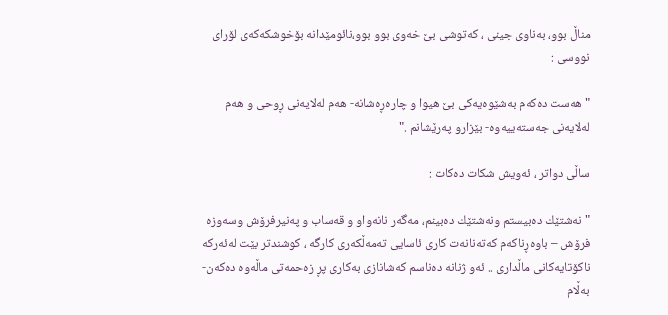مناڵ بوو، به‌ناوى جینى ، كه‌توشی بێ خه‌وى بوو بوو،نائومێدانه‌ بۆخوشكه‌كه‌ى لۆرای نووسی :

" هه‌ست ده‌كه‌م به‌شێوه‌یه‌كى بێ هیوا و چاره‌ڕه‌شانه‌- هه‌م له‌لایه‌نى ڕوحى و هه‌م له‌لایه‌نى جه‌سته‌ییه‌وه‌- بێزارو په‌رێشانم ."

ساڵى دواتر ، ئه‌ویش شكات ده‌كات :

" نه‌شتێك ده‌بیستم ونه‌شتێك ده‌بینم، مه‌گه‌ر نانه‌واو و قه‌ساب و په‌نیرفرۆش وسه‌وزه‌ فرۆش – باوه‌ڕناكه‌م كه‌ته‌نانه‌ت كارى ئاسایی ته‌مه‌ڵكه‌رى كارگه‌ ، كوشندتر بێت له‌ئه‌ركه‌ ناكۆتایه‌كانى ماڵداری .. ئه‌و ژنانه‌ ده‌ناسم كه‌شانازى به‌كارى پڕ زه‌حمه‌تى ماڵه‌وه‌ ده‌كه‌ن- به‌ڵام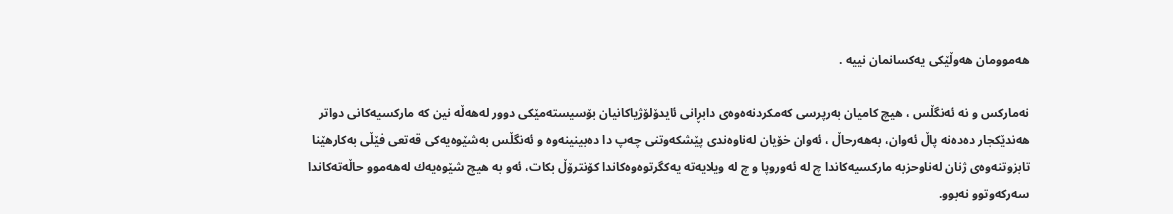هه‌موومان هه‌وڵێكی یه‌كسانمان نییه‌ .

نه‌ماركس و نه‌ ئه‌نگڵس ، هیچ كامیان به‌رپرسی كه‌مكردنه‌ه‌وه‌ى دابڕانى ئایدۆلۆژیاكانیان بۆسیسته‌مێكی دوور له‌هه‌ڵه‌ نین كه‌ ماركسیه‌كانى دواتر هه‌ندێكجار ده‌ده‌نه‌ پاڵ ئه‌وان، به‌هه‌رحاڵ ، ئه‌وان خۆیان له‌ناوه‌ندى پێشكه‌وتنى چه‌پ دا ده‌بینینه‌وه‌ و ئه‌نگڵس به‌شێوه‌یه‌كى قه‌تعى فێڵى به‌كارهێنا تابزوتنه‌وه‌ى ژنان له‌ناوحزبه‌ ماركسیه‌كاندا چ له‌ ئه‌وروپا و چ له‌ ویلایه‌ته‌ یه‌كگرتوه‌وه‌كاندا كۆنترۆڵ بكات، ئه‌و به‌ هیچ شێوه‌یه‌ك له‌هه‌موو حاڵه‌ته‌كاندا سه‌ركه‌وتوو نه‌بوو.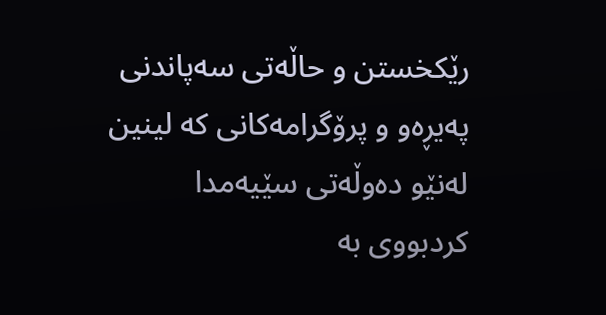رێكخستن و حاڵه‌تى سه‌پاندنى په‌یڕه‌و و پرۆگرامه‌كانى كه‌ لینین له‌نێو ده‌وڵه‌تى سێیه‌مدا كردبووى به‌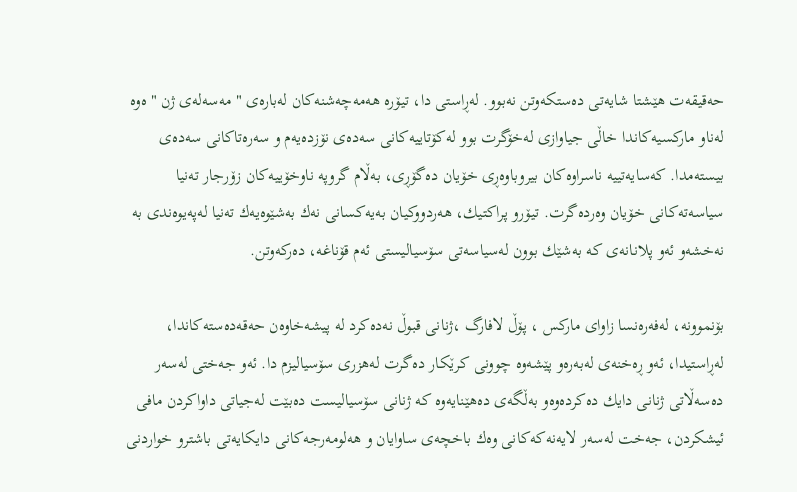حه‌قیقه‌ت هێشتا شایه‌تى ده‌ستكه‌وتن نه‌بوو. له‌ڕاستى دا، تیۆره‌ هه‌مه‌چه‌شنه‌كان له‌باره‌ى " مه‌سه‌له‌ى ژن " ه‌وه‌ له‌ناو ماركسیه‌كاندا خاڵى جیاوازى له‌خۆگرت بوو له‌كۆتاییه‌كانى سه‌ده‌ى نۆزده‌یه‌م و سه‌ره‌تاكانى سه‌ده‌ى بیسته‌مدا. كه‌سایه‌تییه‌ ناسراوه‌كان بیروباوه‌ڕى خۆیان ده‌گۆڕى، به‌ڵام گروپه‌ ناوخۆییه‌كان زۆرجار ته‌نیا سیاسه‌ته‌كانى خۆیان وه‌رده‌گرت. تیۆرو پراكتیك، هه‌ردووكیان به‌یه‌كسانى نه‌ك به‌شێوه‌یه‌ك ته‌نیا له‌په‌یوه‌ندی به‌ نه‌خشه‌و ئه‌و پلانانه‌ى كه‌ به‌شێك بوون له‌سیاسه‌تى سۆسیالیستى ئه‌م قۆناغه‌، ده‌ركه‌وتن.

بۆنموونه‌، له‌فه‌ره‌نسا زاوای ماركس ، پۆڵ لافارگ ،ژنانى قبوڵ نه‌ده‌كرد له‌ پیشه‌خاوه‌ن حه‌قه‌ده‌سته‌كاندا، له‌ڕاستیدا، ئه‌و ڕه‌خنه‌ى له‌به‌ره‌و پێشه‌وه‌ چوونى كرێكار ده‌گرت له‌هزری سۆسیالیزم دا. ئه‌و جه‌ختى له‌سه‌ر ده‌سه‌ڵاتى ژنانى دایك ده‌كرده‌وه‌و به‌ڵگه‌ى ده‌هێنایه‌وه‌ كه‌ ژنانى سۆسیالیست ده‌بێت له‌جیاتى داواكردن مافی ئیشكردن، جه‌خت له‌سه‌ر لایه‌نه‌كه‌كانى وه‌ك باخچه‌ى ساوایان و هه‌لومه‌رجه‌كانى دایكایه‌تى باشترو خواردنى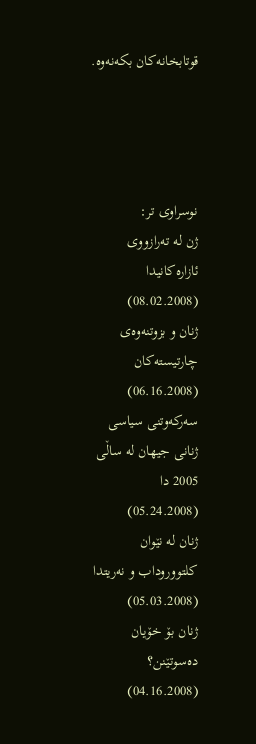قوتابخانه‌كان بكه‌نه‌وه‌.




نوسراوی تر:
ژن له‌ ته‌رازووی ئازاره‌کانیدا (08.02.2008)
ژنان و بزوتنه‌وه‌ی چارتیسته‌کان (06.16.2008)
سه‌رکه‌وتنی سیاسی ژنانی جیهان له‌ ساڵی 2005 دا (05.24.2008)
ژنان له‌ نێوان کلتووروداب و نه‌ریتدا (05.03.2008)
ژنان بۆ خۆیان ده‌سوتێنن؟ (04.16.2008)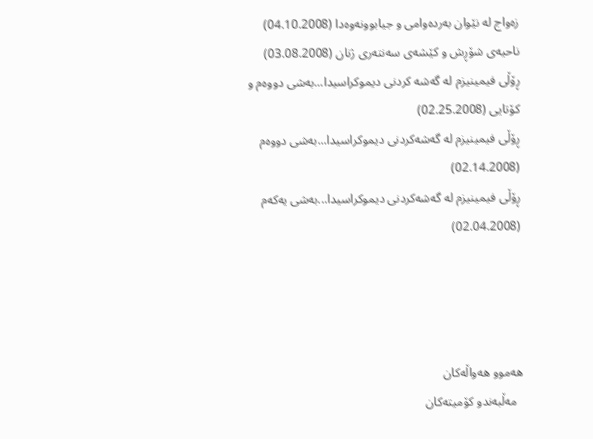زه‌واج له‌ نێوان به‌رده‌وامی و جیابوونه‌وه‌دا (04.10.2008)
ناحیه‌ی شۆڕش و کێشه‌ی سه‌نته‌ری ژنان (03.08.2008)
ڕۆڵی فیمینیزم له‌ گه‌شه‌ کردنی دیموکراسیدا...به‌شی دووه‌م و کۆتایی (02.25.2008)
ڕۆڵی فیمینیزم له‌ گه‌شه‌کردنی دیموکراسیدا...به‌شی دووه‌م (02.14.2008)
ڕۆڵی فیمینیزم له‌ گه‌شه‌کردنی دیموکراسیدا...به‌شی یه‌که‌م (02.04.2008)




هه‌موو هه‌واڵه‌کان
  مه‌ڵبه‌ندو کۆمیته‌کان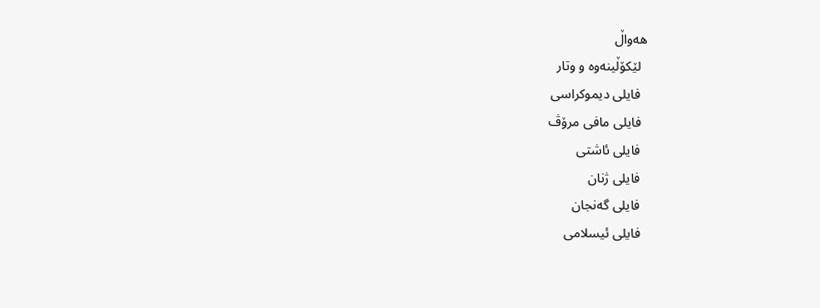هه‌واڵ
  لێکۆڵینه‌وه‌ و وتار
  فایلی دیموکراسی
  فایلی مافی مرۆڤ
  فایلی ئاشتی
  فایلی ژنان
  فایلی گه‌نجان
  فایلی ئیسلامی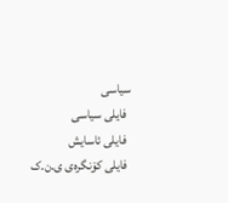سیاسی
  فایلی‌‌ سیاسی
  فایلی ئاسایش
  فایلی کۆنگره‌ی ی.ن.ک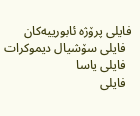فایلی پرۆژه‌ ئابورییه‌کان
  فایلی سۆشیال دیموکرات
  فایلی یاسا
  فایلی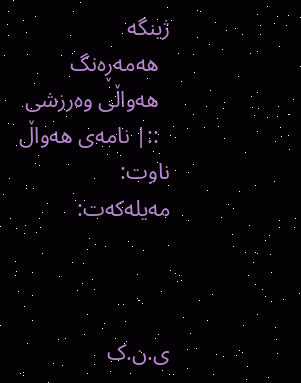ژینگه‌
  هه‌مه‌ڕه‌نگ
  هه‌واڵی وه‌رزشی
  ::| نامه‌ی هه‌واڵ
ناوت:
مه‌یله‌که‌ت:



ی.ن.ک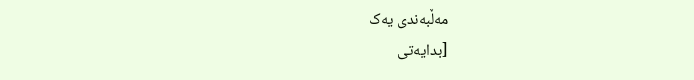مه‌ڵبه‌ندی یه‌ک
[بدایه‌تی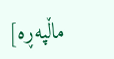ماڵپه‌ڕه‌]